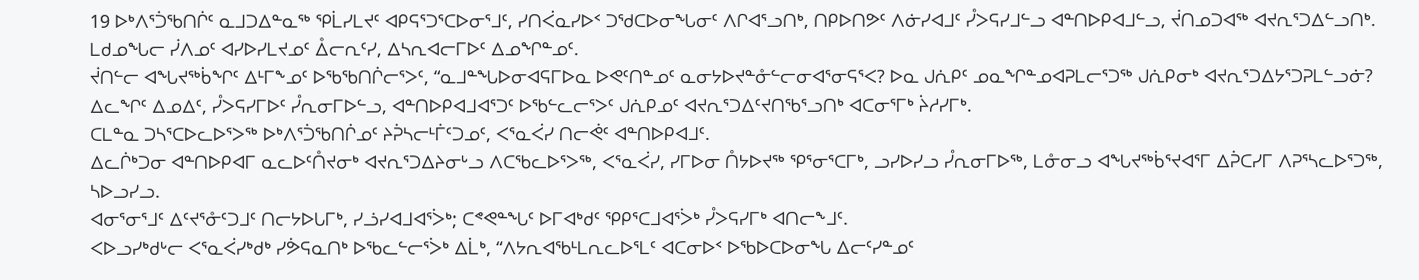19 ᐅᒃᐱᕐᑑᖃᑎᒌᑦ ᓇᒧᑐᐃᓐᓇᖅ ᕿᒫᓯᒪᔪᑦ ᐊᑭᕋᕐᑐᕐᑕᐅᓂᕐᒧᑦ, ᓯᑎᐹᓇᓯᐅᑉ ᑐᖁᑕᐅᓂᖓᓂᑦ ᐱᒋᐊᕐᓗᑎᒃ, ᑎᑭᐅᑎᕗᑦ ᐱᓃᓯᐊᒧᑦ ᓮᐳᕋᓯᒧᓪᓗ ᐊᓐᑎᐅᑭᐊᒧᓪᓗ, ᔫᑎᓄᑐᐊᖅ ᐊᔪᕆᕐᑐᐃᓪᓗᑎᒃ.
ᒪᑯᓄᖓᓕ ᓰᐱᓄᑦ ᐊᓯᐅᓯᒪᔪᓄᑦ ᐂᓕᕆᑦᓯ, ᐃᓴᕆᐊᓕᒥᐅᑦ ᐃᓄᖏᓐᓄᑦ.
ᔫᑎᓪᓕ ᐊᖓᔪᖅᑳᖏᑦ ᐃᒻᒥᖕᓄᑦ ᐅᖃᖃᑎᒌᓕᕐᐳᑦ, “ᓇᒧᓐᖓᐅᓂᐊᕋᒥᐅᓇ ᐅᕙᑦᑎᓐᓄᑦ ᓇᓂᔭᐅᔪᓐᓁᓪᓕᓂᐊᕐᓂᕋᕐᐸ? ᐅᓇ ᒍᕇᑭᑦ ᓄᓇᖏᓐᓄᐊᕈᒪᓕᕐᑐᖅ ᒍᕇᑭᓂᒃ ᐊᔪᕆᕐᑐᐃᔭᕐᑐᕈᒪᓪᓗᓃ?
ᐃᓚᖏᑦ ᐃᓄᐃᑦ, ᓮᐳᕋᓯᒥᐅᑦ ᓮᕆᓂᒥᐅᓪᓗ, ᐊᓐᑎᐅᑭᐊᒧᐊᕐᑐᑦ ᐅᖃᓪᓚᓕᕐᐳᑦ ᒍᕇᑭᓄᑦ ᐊᔪᕆᕐᑐᐃᑦᔪᑎᖃᕐᓗᑎᒃ ᐊᑕᓂᕐᒥᒃ ᔩᓱᓯᒥᒃ.
ᑕᒪᓐᓇ ᑐᓴᕐᑕᐅᓚᐅᕐᐳᖅ ᐅᒃᐱᕐᑑᖃᑎᒌᓄᑦ ᔨᕉᓴᓕᒻᒦᑦᑐᓄᑦ, ᐸᕐᓇᐹᓯ ᑎᓕᕚᑦ ᐊᓐᑎᐅᑭᐊᒧᑦ.
ᐃᓚᒌᒃᑐᓂ ᐊᓐᑎᐅᑭᐊᒥ ᓇᓚᐅᑦᑍᔪᓂᒃ ᐊᔪᕆᕐᑐᐃᔨᓂᒡᓗ ᐱᑕᖃᓚᐅᕐᐳᖅ, ᐸᕐᓇᐹᓯ, ᓯᒥᐅᓂ ᑍᔭᐅᔪᖅ ᕿᕐᓂᕐᑕᒥᒃ, ᓗᓯᐅᓯᓗ ᓮᕆᓂᒥᐅᖅ, ᒪᓁᓂᓗ ᐊᖓᔪᖅᑳᕐᔪᐊᕐᒥ ᐃᕉᑕᓯᒥ ᐱᕈᕐᓴᓚᐅᕐᑐᖅ, ᓴᐅᓗᓯᓗ.
ᐊᓂᕐᓂᕐᒧᑦ ᐃᑦᔪᕐᓁᑦᑐᒧᑦ ᑎᓕᔭᐅᒐᒥᒃ, ᓯᓘᓯᐊᒧᐊᕐᐴᒃ; ᑕᕝᕙᓐᖓᑦ ᐅᒥᐊᒃᑯᑦ ᕿᑭᕐᑕᒧᐊᕐᐴᒃ ᓮᐳᕋᓯᒥᒃ ᐊᑎᓕᖕᒧᑦ.
ᐸᐅᓗᓯᒃᑯᒡᓕ ᐸᕐᓇᐹᓯᒃᑯᒃ ᓯᕘᕋᓇᑎᒃ ᐅᖃᓚᓪᓕᕐᐴᒃ ᐃᒫᒃ, “ᐱᔭᕆᐊᖃᒻᒪᕆᓚᐅᕐᒪᑦ ᐊᑕᓂᐅᑉ ᐅᖃᐅᑕᐅᓂᖓ ᐃᓕᑦᓯᓐᓄᑦ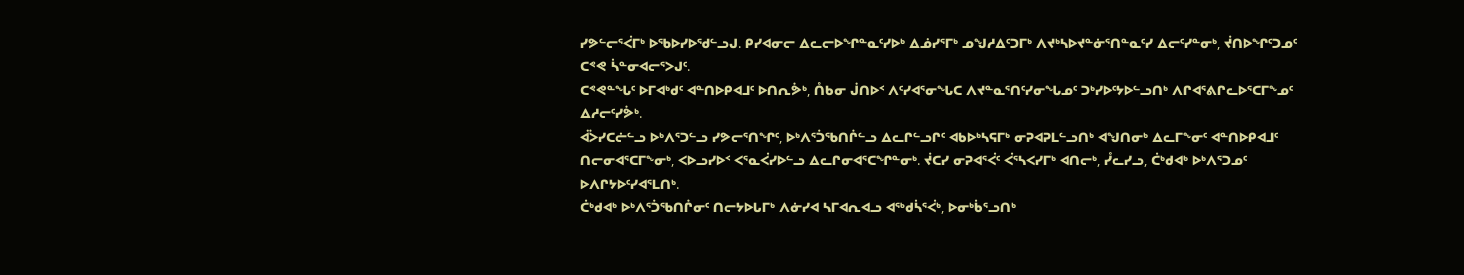ᓯᕗᓪᓕᕐᐹᒥᒃ ᐅᖃᐅᓯᐅᖁᓪᓗᒍ. ᑭᓯᐊᓂᓕ ᐃᓚᓕᐅᖏᓐᓇᑦᓯᐅᒃ ᐃᓅᓯᕐᒥᒃ ᓄᖑᓱᐃᑦᑐᒥᒃ ᐱᔪᒃᓴᐅᔪᓐᓃᕐᑎᓐᓇᑦᓯ ᐃᓕᑦᓯᓐᓂᒃ, ᔫᑎᐅᖏᑦᑐᓄᑦ ᑕᕝᕙ ᓵᓐᓂᐊᓕᕐᐳᒍᑦ.
ᑕᕝᕙᓐᖓᑦ ᐅᒥᐊᒃᑯᑦ ᐊᓐᑎᐅᑭᐊᒧᑦ ᐅᑎᕆᕘᒃ, ᑍᑲᓂ ᒎᑎᐅᑉ ᐱᑦᓯᐊᕐᓂᖓᑕ ᐱᔪᓐᓇᕐᑎᑦᓯᓂᖓᓄᑦ ᑐᒃᓯᐅᑦᔭᐅᓪᓗᑎᒃ ᐱᒋᐊᕐᕕᒋᓚᐅᕐᑕᒥᖕᓄᑦ ᐃᓱᓕᑦᓯᕘᒃ.
ᐋᐴᓯᑕᓖᓪᓗ ᐅᒃᐱᕐᑐᓪᓗ ᓯᕗᓕᕐᑎᖏᑦ, ᐅᒃᐱᕐᑑᖃᑎᒌᓪᓗ ᐃᓚᒋᓪᓗᒋᑦ ᐊᑲᐅᒃᓴᕋᒥᒃ ᓂᕈᐊᕈᒪᓪᓗᑎᒃ ᐊᖑᑎᓂᒃ ᐃᓚᒥᖕᓂᑦ ᐊᓐᑎᐅᑭᐊᒧᑦ ᑎᓕᓂᐊᕐᑕᒥᖕᓂᒃ, ᐸᐅᓗᓯᐅᑉ ᐸᕐᓇᐹᓯᐅᓪᓗ ᐃᓚᒋᓂᐊᕐᑕᖏᓐᓂᒃ. ᔫᑕᓯ ᓂᕈᐊᕐᐹᑦ ᐹᕐᓴᐸᓯᒥᒃ ᐊᑎᓕᒃ, ᓮᓚᓯᓗ, ᑖᒃᑯᐊᒃ ᐅᒃᐱᕐᑐᓄᑦ ᐅᐱᒋᔭᐅᑦᓯᐊᕐᒪᑎᒃ.
ᑖᒃᑯᐊᒃ ᐅᒃᐱᕐᑑᖃᑎᒌᓂᑦ ᑎᓕᔭᐅᒐᒥᒃ ᐱᓃᓯᐊ ᓴᒥᐊᕆᐊᓗ ᐊᖅᑯᓵᕐᐹᒃ, ᐅᓂᒃᑳᕐᓗᑎᒃ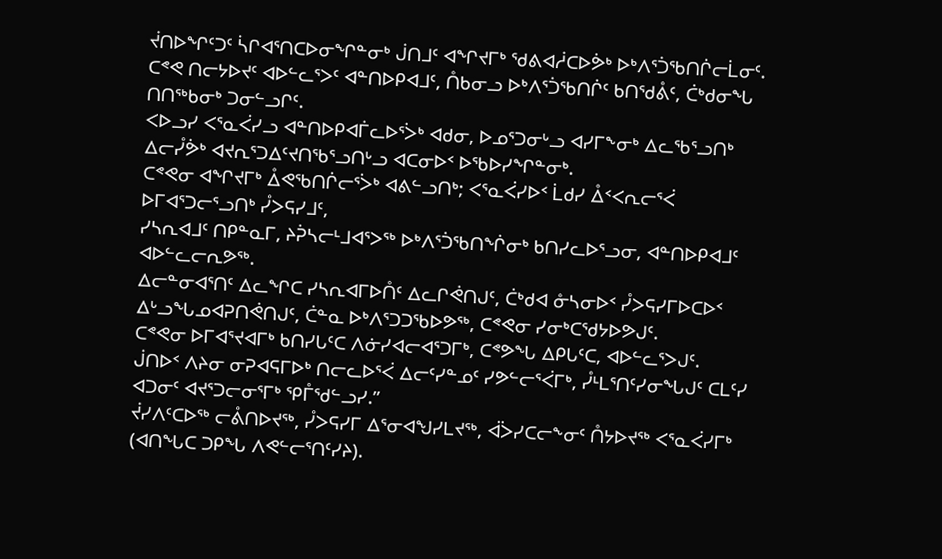ᔫᑎᐅᖏᑦᑐᑦ ᓵᒋᐊᕐᑎᑕᐅᓂᖏᓐᓂᒃ ᒎᑎᒧᑦ ᐊᖏᔪᒥᒃ ᖁᕕᐊᓲᑕᐅᕘᒃ ᐅᒃᐱᕐᑑᖃᑎᒌᓕᒫᓂᑦ.
ᑕᕝᕙ ᑎᓕᔭᐅᔪᑦ ᐊᐅᓪᓚᕐᐳᑦ ᐊᓐᑎᐅᑭᐊᒧᑦ, ᑍᑲᓂᓗ ᐅᒃᐱᕐᑑᖃᑎᒌᑦ ᑲᑎᖁᕔᑦ, ᑖᒃᑯᓂᖓ ᑎᑎᖅᑲᓂᒃ ᑐᓂᓪᓗᒋᑦ.
ᐸᐅᓗᓯ ᐸᕐᓇᐹᓯᓗ ᐊᓐᑎᐅᑭᐊᒦᓚᐅᕐᐴᒃ ᐊᑯᓂ, ᐅᓄᕐᑐᓂᒡᓗ ᐊᓯᒥᖕᓂᒃ ᐃᓚᖃᕐᓗᑎᒃ ᐃᓕᓮᕘᒃ ᐊᔪᕆᕐᑐᐃᑦᔪᑎᖃᕐᓗᑎᒡᓗ ᐊᑕᓂᐅᑉ ᐅᖃᐅᓯᖏᓐᓂᒃ.
ᑕᕝᕙᓂ ᐊᖏᔪᒥᒃ ᐂᕙᖃᑎᒌᓕᕐᐴᒃ ᐊᕕᓪᓗᑎᒃ; ᐸᕐᓇᐹᓯᐅᑉ ᒫᑯᓯ ᐂᑉᐸᕆᓕᕐᐹ ᐅᒥᐊᕐᑐᓕᕐᓗᑎᒃ ᓮᐳᕋᓯᒧᑦ,
ᓯᓴᕆᐊᒧᑦ ᑎᑭᓐᓇᒥ, ᔨᕉᓴᓕᒻᒧᐊᕐᐳᖅ ᐅᒃᐱᕐᑑᖃᑎᖐᓂᒃ ᑲᑎᓯᓚᐅᕐᓗᓂ, ᐊᓐᑎᐅᑭᐊᒧᑦ ᐊᐅᓪᓚᓕᕆᕗᖅ.
ᐃᓕᓐᓂᐊᕐᑎᑦ ᐃᓚᖏᑕ ᓯᓴᕆᐊᒥᐅᑍᑦ ᐃᓚᒋᕚᑎᒍᑦ, ᑖᒃᑯᐊ ᓁᓴᓂᐅᑉ ᓮᐳᕋᓯᒥᐅᑕᐅᑉ ᐃᒡᓗᖓᓄᐊᕈᑎᕚᑎᒍᑦ, ᑖᓐᓇ ᐅᒃᐱᕐᑐᑐᖃᐅᕗᖅ, ᑕᕝᕙᓂ ᓯᓂᒃᑕᖁᔭᐅᕗᒍᑦ.
ᑕᕝᕙᓂ ᐅᒥᐊᕐᔪᐊᒥᒃ ᑲᑎᓯᒐᑦᑕ ᐱᓃᓯᐊᓕᐊᕐᑐᒥᒃ, ᑕᕝᕗᖓ ᐃᑭᒐᑦᑕ, ᐊᐅᓪᓚᕐᐳᒍᑦ.
ᒎᑎᐅᑉ ᐱᔨᓂ ᓂᕈᐊᕋᒥᐅᒃ ᑎᓕᓚᐅᕐᐹ ᐃᓕᑦᓯᓐᓄᑦ ᓯᕗᓪᓕᕐᐹᒥᒃ, ᓮᒻᒪᕐᑎᑦᓯᓂᖓᒍᑦ ᑕᒪᑦᓯ ᐊᑐᓂᑦ ᐊᔪᕐᑐᓕᓂᕐᒥᒃ ᕿᒤᖁᓪᓗᓯ.”
ᔫᓯᐱᑦᑕᐅᖅ ᓕᕔᑎᐅᔪᖅ, ᓮᐳᕋᓯᒥ ᐃᕐᓂᐊᖑᓯᒪᔪᖅ, ᐋᐴᓯᑕᓕᖕᓂᑦ ᑍᔭᐅᔪᖅ ᐸᕐᓇᐹᓯᒥᒃ (ᐊᑎᖓᑕ ᑐᑭᖓ ᐱᕙᓪᓕᕐᑎᑦᓯᔨ).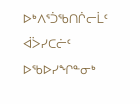ᐅᒃᐱᕐᑑᖃᑎᒌᓕᒫᑦ ᐋᐴᓯᑕᓖᑦ ᐅᖃᐅᓯᖏᓐᓂᒃ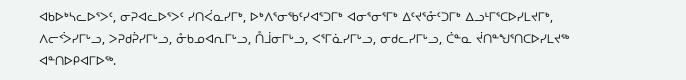ᐊᑲᐅᒃᓴᓚᐅᕐᐳᑦ, ᓂᕈᐊᓚᐅᕐᐳᑦ ᓯᑎᐹᓇᓯᒥᒃ, ᐅᒃᐱᕐᓂᖃᑦᓯᐊᕐᑐᒥᒃ ᐊᓂᕐᓂᕐᒥᒃ ᐃᑦᔪᕐᓁᑦᑐᒥᒃ ᐃᓗᒻᒥᕐᑕᐅᓯᒪᔪᒥᒃ, ᐱᓕᑉᐴᓯᒥᒡᓗ, ᐳᕈᑯᕉᓯᒥᒡᓗ, ᓁᑲᓄᐊᕆᒥᒡᓗ, ᑍᒨᓂᒥᒡᓗ, ᐸᕐᒥᓈᓯᒥᒡᓗ, ᓂᑯᓚᓯᒥᒡᓗ, ᑖᓐᓇ ᔫᑎᓐᖑᕐᑎᑕᐅᓯᒪᔪᖅ ᐊᓐᑎᐅᑭᐊᒥᐅᖅ.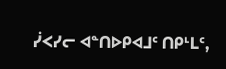ᓰᐸᓯᓕ ᐊᓐᑎᐅᑭᐊᒧᑦ ᑎᑭᒻᒪᑦ,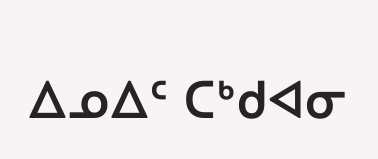ᐃᓄᐃᑦ ᑕᒃᑯᐊᓂ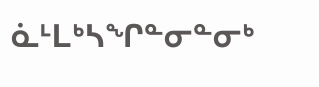ᓈᒻᒪᒃᓴᖏᓐᓂᓐᓂᒃ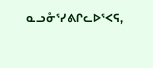ᓇᓗᓁᕐᓯᕕᒋᓚᐅᕐᐸᕋ,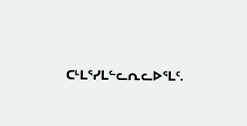ᑕᒻᒪᕐᓯᒪᓪᓚᕆᓚᐅᕐᒪᑦ.